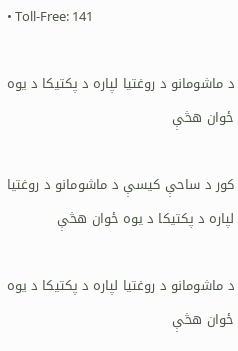• Toll-Free: 141

د ماشومانو د روغتیا لپاره د پکتیکا د یوه ځوان هڅې

کور د ساحې کیسې د ماشومانو د روغتیا لپاره د پکتیکا د یوه ځوان هڅې

د ماشومانو د روغتیا لپاره د پکتیکا د یوه ځوان هڅې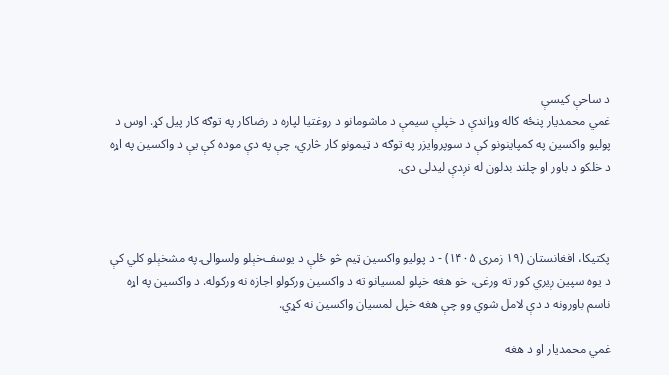د ساحې کیسې
غمي محمدیار پنځه کاله وړاندې د خپلې سیمې د ماشومانو د روغتیا لپاره د رضاکار په توګه کار پیل کړ. اوس د پولیو واکسین په کمپاینونو کې د سوپروایزر په توګه د ټیمونو کار څاري، چې په دې موده کې یې د واکسین په اړه د خلکو د باور او چلند بدلون له نږدې لیدلی دی.



پکتیکا، افغانستان (۱۹ زمری ۱۴۰۵) - د پولیو واکسین ټیم څو ځلې د یوسف‌خېلو ولسوالۍ په مشخېلو کلي کې د یوه سپين ږیري کور ته ورغی، خو هغه خپلو لمسیانو ته د واکسین ورکولو اجازه نه ورکوله. د واکسین په اړه ناسم باورونه د دې لامل شوي وو چې هغه خپل لمسیان واکسین نه کړي.

غمي محمدیار او د هغه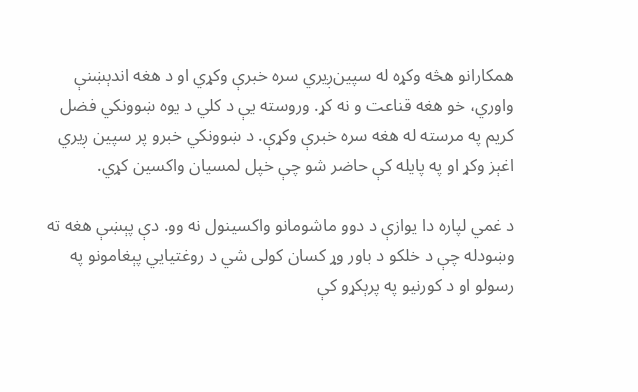همکارانو هڅه وکړه له سپین‌ږیري سره خبرې وکړي او د هغه اندېښنې واوري، خو هغه قناعت و نه کړ. وروسته یې د کلي د یوه ښوونکي فضل کریم په مرسته له هغه سره خبرې وکړې. د ښوونکي خبرو پر سپين ږیري اغېز وکړ او په پایله کې حاضر شو چې خپل لمسیان واکسین کړي.

د غمي لپاره دا یوازې د دوو ماشومانو واکسینول نه وو. دې پېښې هغه ته وښودله چې د خلکو د باور وړ کسان کولی شي د روغتیايي پېغامونو په رسولو او د کورنیو په پرېکړو کې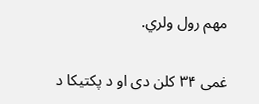مهم رول ولري.

غمی ۳۴ کلن دی او د پکتیکا د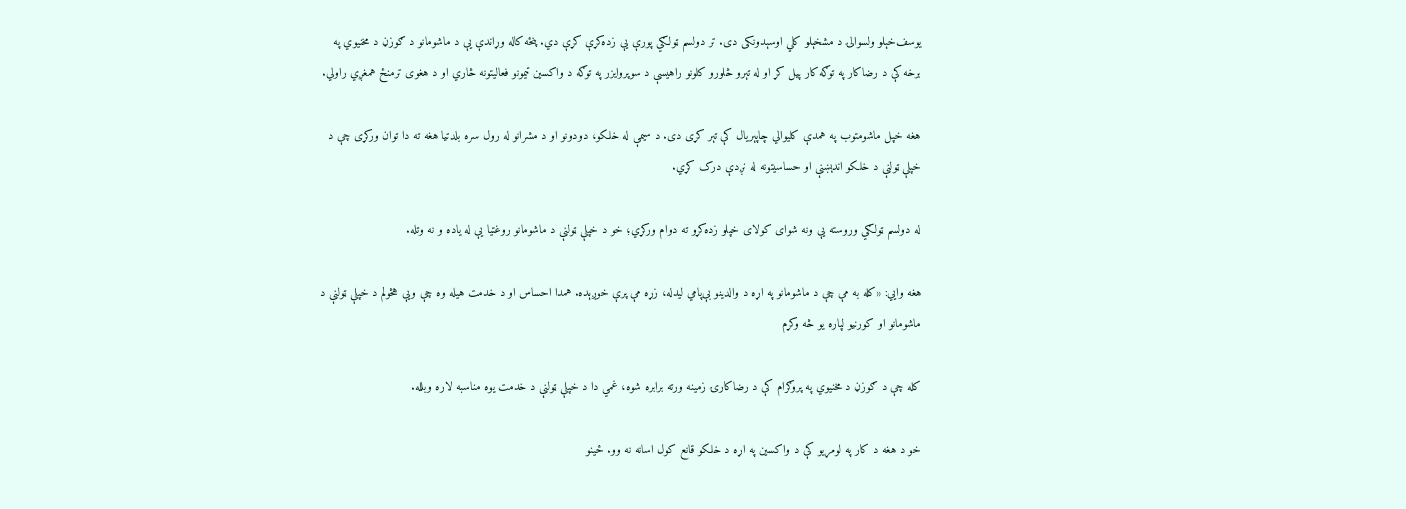یوسف‌خېلو ولسوالۍ د مشخېلو کلي اوسېدونکی دی. تر دولسم ټولګي پورې یې زده‌کړې کړې دي. پنځه کاله وړاندې یې د ماشومانو د ګوزڼ د مخنیوي په برخه کې د رضاکار په توګه کار پیل کړ او له تېرو څلورو کلونو راهیسې د سوپروایزر په توګه د واکسین ټیمونو فعالیتونه څاري او د هغوی ترمنځ همغږي راولي.

هغه خپل ماشومتوب په همدې کلیوالي چاپېریال کې تېر کړی دی. د سیمې له خلکو، دودونو او د مشرانو له رول سره بلدتیا هغه ته دا توان ورکړی چې د خپلې ټولنې د خلکو اندېښنې او حساسیتونه له نږدې درک کړي.

له دولسم ټولګي وروسته یې ونه شوای کولای خپلو زده‌کړو ته دوام ورکړي؛ خو د خپلې ټولنې د ماشومانو روغتیا یې له یاده و نه وتله.

هغه وايي: «کله به مې چې د ماشومانو په اړه د والدینو بې‌پامي لیدله، زړه مې پرې خوږېده. همدا احساس او د خدمت هیله وه چې ویې هڅولم د خپلې ټولنې د ماشومانو او کورنیو لپاره یو څه وکړم

کله چې د ګوزڼ د مخنیوي په پروګرام کې د رضاکارۍ زمینه ورته برابره شوه، غمي دا د خپلې ټولنې د خدمت یوه مناسبه لاره وبلله.

خو د هغه د کار په لومړیو کې د واکسین په اړه د خلکو قانع کول اسانه نه وو. ځینو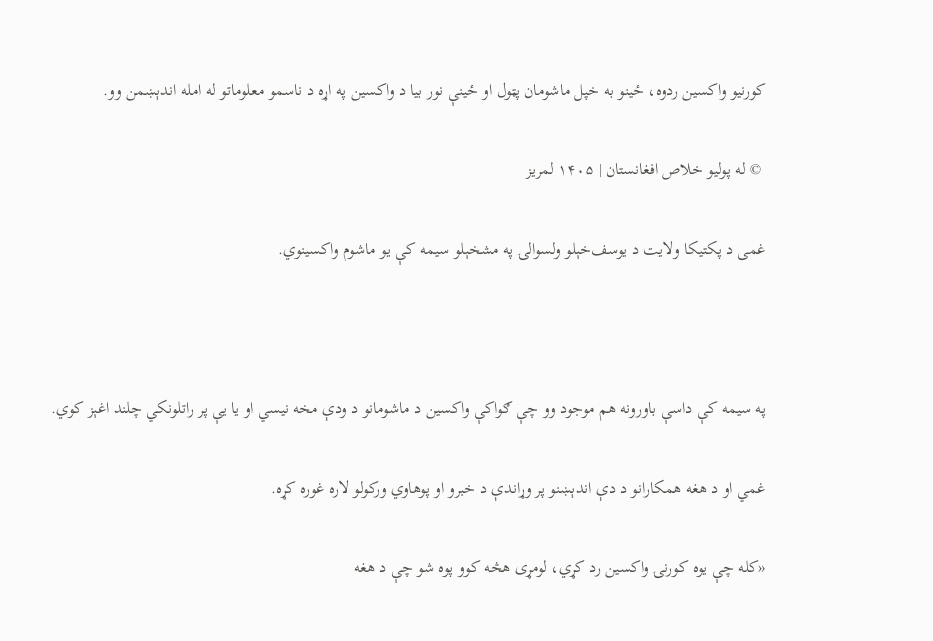کورنیو واکسین ردوه، ځینو به خپل ماشومان پټول او ځینې نور بیا د واکسین په اړه د ناسمو معلوماتو له امله اندېښمن وو.

 © له پولیو خلاص افغانستان | ۱۴۰۵ لمریز

غمی د پکتیکا ولایت د یوسف‌خېلو ولسوالۍ په مشخېلو سیمه کې یو ماشوم واکسینوي.



په سیمه کې داسې باورونه هم موجود وو چې ګواکې واکسین د ماشومانو د ودې مخه نیسي او یا یې پر راتلونکي چلند اغېز کوي.

غمي او د هغه همکارانو د دې اندېښنو پر وړاندې د خبرو او پوهاوي ورکولو لاره غوره کړه.

«کله چې یوه کورنۍ واکسین رد کړي، لومړی هڅه کوو پوه شو چې د هغه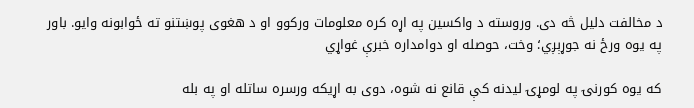د مخالفت دلیل څه دی. وروسته د واکسین په اړه کره معلومات ورکوو او د هغوی پوښتنو ته ځوابونه وایو. باور په یوه ورځ نه جوړېږي؛ وخت، حوصله او دوامداره خبرې غواړي

که یوه کورنۍ په لومړۍ لیدنه کې قانع نه شوه، دوی به اړیکه ورسره ساتله او په بله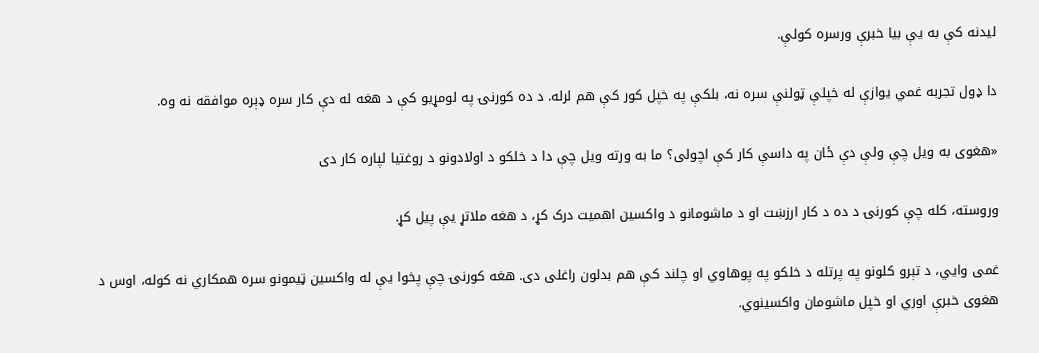لیدنه کې به یې بیا خبرې ورسره کولې.

دا ډول تجربه غمي یوازې له خپلې ټولنې سره نه، بلکې په خپل کور کې هم لرله. د ده کورنۍ په لومړیو کې د هغه له دې کار سره ډېره موافقه نه وه.

«هغوی به ویل چې ولې دې ځان په داسې کار کې اچولی؟ ما به ورته ویل چې دا د خلکو د اولادونو د روغتیا لپاره کار دی

وروسته، کله چې کورنۍ د ده د کار ارزښت او د ماشومانو د واکسین اهمیت درک کړ، د هغه ملاتړ یې پیل کړ.

غمی وايي، د تېرو کلونو په پرتله د خلکو په پوهاوي او چلند کې هم بدلون راغلی دی. هغه کورنۍ چې پخوا یې له واکسین ټیمونو سره همکاري نه کوله، اوس د هغوی خبرې اوري او خپل ماشومان واکسینوي.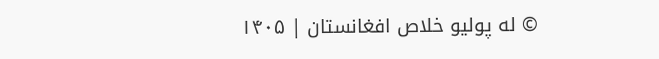© له پولیو خلاص افغانستان | ۱۴۰۵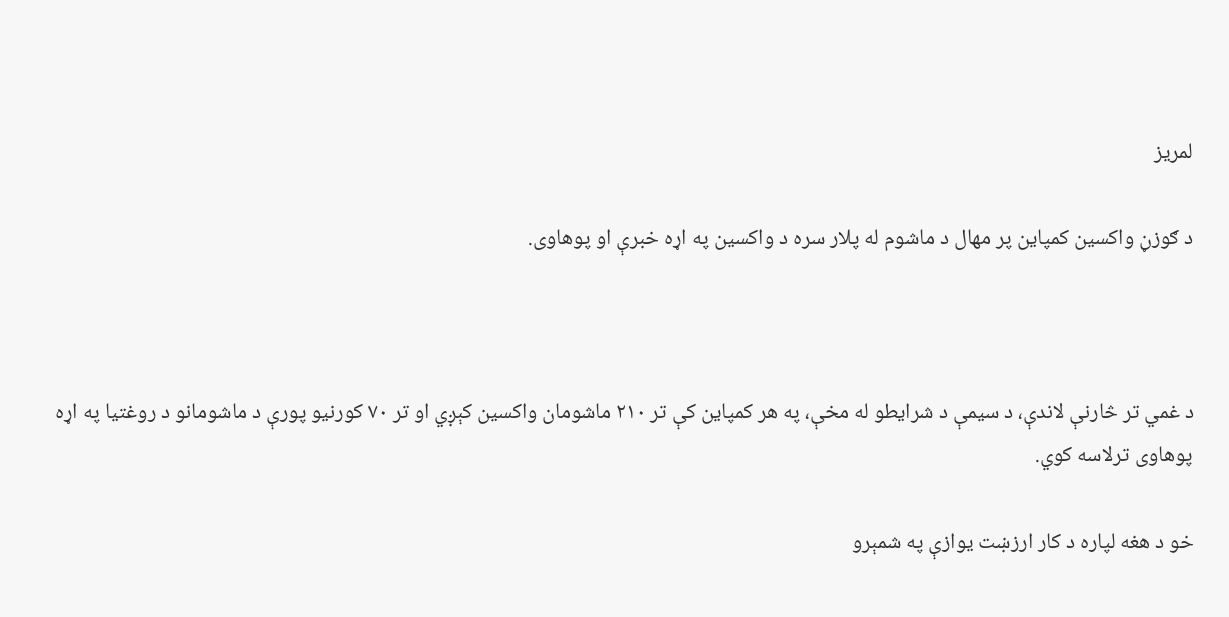لمریز

د ګوزڼ واکسین کمپاین پر مهال د ماشوم له پلار سره د واکسین په اړه خبرې او پوهاوی.



د غمي تر څارنې لاندې، د سیمې د شرایطو له مخې، په هر کمپاین کې تر ۲۱۰ ماشومان واکسین کېږي او تر ۷۰ کورنیو پورې د ماشومانو د روغتیا په اړه پوهاوی ترلاسه کوي.

خو د هغه لپاره د کار ارزښت یوازې په شمېرو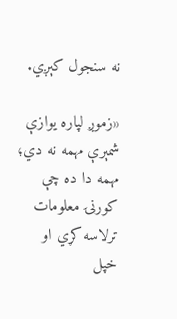نه سنجول کېږي.

«زموږ لپاره یوازې شمېرې مهمه نه دي؛ مهمه دا ده چې کورنۍ معلومات ترلاسه کړي او خپل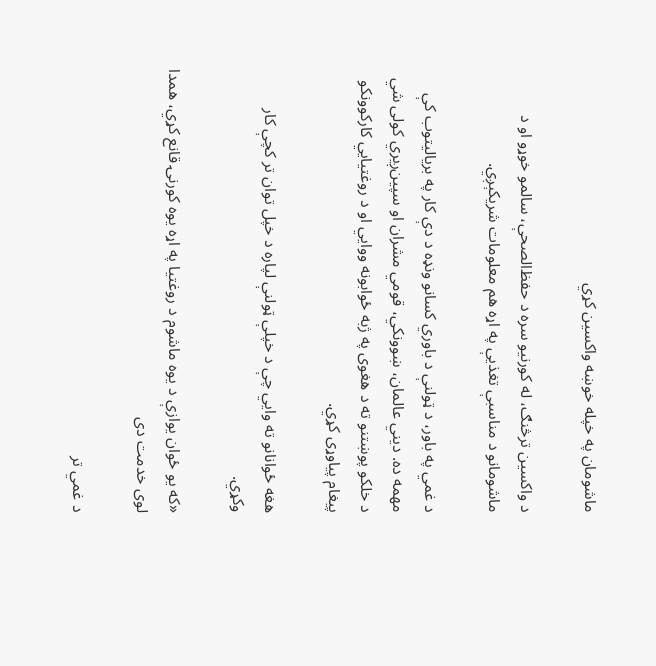ماشومان په خپله خوښه واکسین کړي

د واکسین ترڅنګ، له کورنیو سره د حفظ‌الصحې، سالمو خوړو او د ماشومانو د مناسبې تغذیې په اړه هم معلومات شریکېږي.

د غمي په باور، د ټولنې د باوري کسانو ونډه د دې کار په بریالیتوب کې مهمه ده. دیني عالمان، ښوونکي، قومي مشران او سپین‌ږیري کولی شي د خلکو پوښتنو ته د هغوی په ژبه ځوابونه ووايي او د روغتیايي کارکوونکو پیغام پیاوړی کړي.

هغه ځوانانو ته وايي چې د خپلې ټولنې لپاره د خپل توان تر کچې کار وکړي.

«که یو ځوان یوازې د یوه ماشوم د روغتیا په اړه یوه کورنۍ قانع کړي، همدا لوی خدمت دی

د غمي تر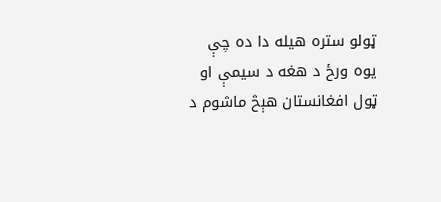ټولو ستره هیله دا ده چې یوه ورځ د هغه د سیمې او ټول افغانستان هېڅ ماشوم د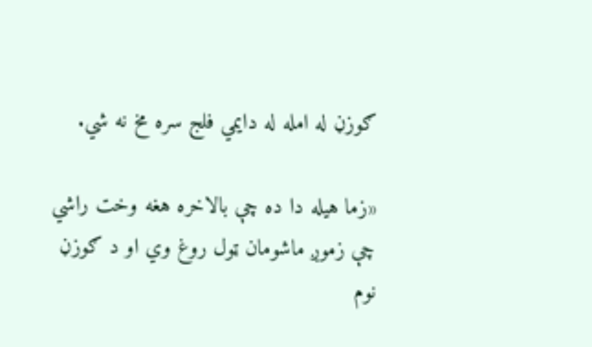ګوزڼ له امله له دایمي فلج سره مخ نه شي.

«زما هیله دا ده چې بالاخره هغه وخت راشي چې زموږ ماشومان ټول روغ وي او د ګوزڼ نوم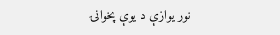نور یوازې د یوې پخوانۍ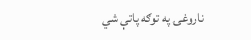ناروغۍ په توګه پاتې شي